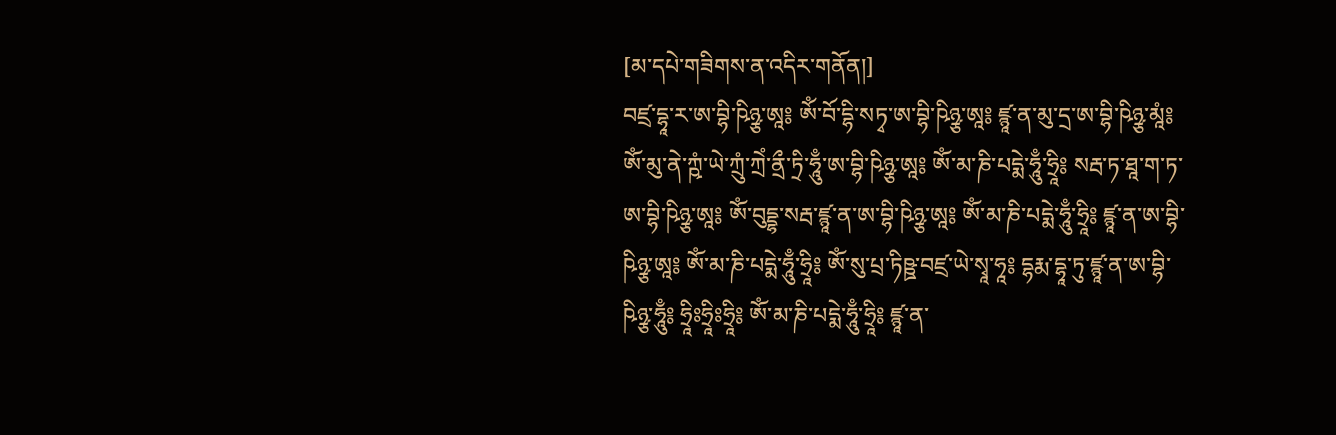[མ་དཔེ་གཟིགས་ན་འདིར་གནོན།]
བཛྲ་དྷཱ་ར་ཨ་བྷི་ཥིཉྩ་ཨཱ༔ ཨོཾ་བོ་དྷི་སཏྭ་ཨ་བྷི་ཥིཉྩ་ཨཱ༔ ཛྙཱ་ན་མུ་དྲ་ཨ་བྷི་ཥིཉྩ་མཱཾ༔ ཨོཾ་མུ་ནེ་ཀྵཾ་ཡེ་ཀྲུཾ་ཀྲེཾ་ནྲྀ་ཏྲི་ཧཱུྃ་ཨ་བྷི་ཥིཉྩ་ཨཱ༔ ཨོཾ་མ་ཎི་པདྨེ་ཧཱུྃ་ཧྲཱི༔ སརྦ་ཏ་ཐཱ་ག་ཏ་ཨ་བྷི་ཥིཉྩ་ཨཱ༔ ཨོཾ་བུདྡྷ་སརྦ་ཛྙཱ་ན་ཨ་བྷི་ཥིཉྩ་ཨཱ༔ ཨོཾ་མ་ཎི་པདྨེ་ཧཱུྃ་ཧྲཱི༔ ཛྙཱ་ན་ཨ་བྷི་ཥིཉྩ་ཨཱ༔ ཨོཾ་མ་ཎི་པདྨེ་ཧཱུྃ་ཧྲཱི༔ ཨོཾ་སུ་པྲ་ཏིཥྛ་བཛྲ་ཡེ་སྭཱ་ཧཱ༔ དྷརྨ་དྷཱ་ཏུ་ཛྙཱ་ན་ཨ་བྷི་ཥིཉྩ་ཧཱུྃ༔ ཧྲཱིཿཧྲཱིཿཧྲཱི༔ ཨོཾ་མ་ཎི་པདྨེ་ཧཱུྃ་ཧྲཱི༔ ཛྙཱ་ན་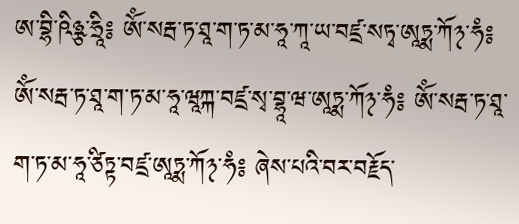ཨ་བྷི་ཥིཉྩ་ཧྲཱི༔ ཨོཾ་སརྦ་ཏ་ཐཱ་ག་ཏ་མ་ཧཱ་ཀཱ་ཡ་བཛྲ་སཏྭ་ཨཱཏྨ་ཀོ྅་ཧཾ༔ ཨོཾ་སརྦ་ཏ་ཐཱ་ག་ཏ་མ་ཧཱ་ཝཱཀྐ་བཛྲ་སྭ་བྷཱ་ཝ་ཨཱཏྨ་ཀོ྅་ཧཾ༔ ཨོཾ་སརྦ་ཏ་ཐཱ་ག་ཏ་མ་ཧཱ་ཙིཏྟ་བཛྲ་ཨཱཏྨ་ཀོ྅་ཧཾ༔ ཞེས་པའི་བར་བརྗོད་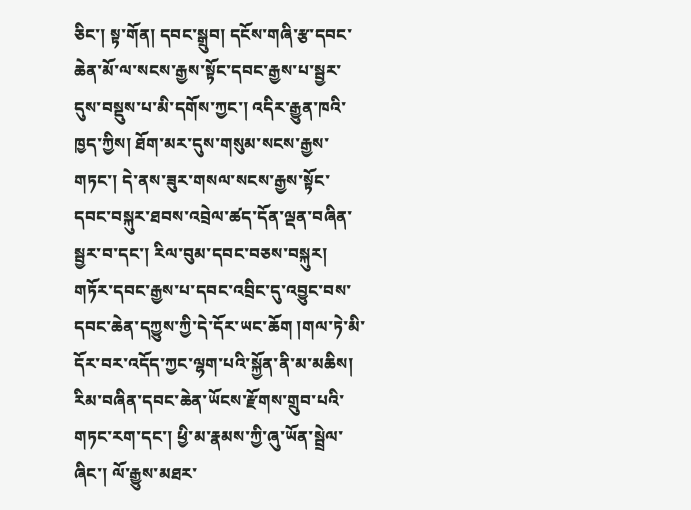ཅིང་། སྟ་གོན། དབང་སྒྲུབ། དངོས་གཞི་རྩ་དབང་ཆེན་མོ་ལ་སངས་རྒྱས་སྟོང་དབང་རྒྱས་པ་སྦྱར་དུས་བསྡུས་པ་མི་དགོས་ཀྱང་། འདིར་རྒྱུན་ཁའི་ཁྱད་ཀྱིས། ཐོག་མར་དུས་གསུམ་སངས་རྒྱས་གཏང་། དེ་ནས་ཟུར་གསལ་སངས་རྒྱས་སྟོང་དབང་བསྐུར་ཐབས་འབྲེལ་ཚད་དོན་ལྡན་བཞིན་སྦྱར་བ་དང་། རིལ་བུམ་དབང་བཅས་བསྐུར། གཏོར་དབང་རྒྱས་པ་དབང་འབྲིང་དུ་འབྱུང་བས་དབང་ཆེན་དཀྱུས་ཀྱི་དེ་དོར་ཡང་ཆོག །གལ་ཏེ་མི་དོར་བར་འདོད་ཀྱང་ལྷག་པའི་སྐྱོན་ནི་མ་མཆིས། རིམ་བཞིན་དབང་ཆེན་ཡོངས་རྫོགས་གྲུབ་པའི་གཏང་རག་དང་། ཕྱི་མ་རྣམས་ཀྱི་ཞུ་ཡོན་སྦྲེལ་ཞིང་། ལོ་རྒྱུས་མཐར་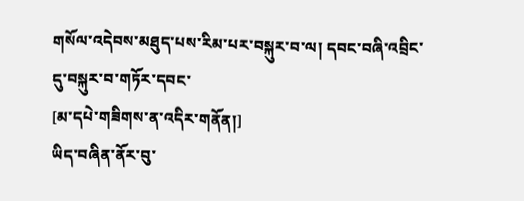གསོལ་འདེབས་མཐུད་པས་རིམ་པར་བསྐུར་བ་ལ། དབང་བཞི་འབྲིང་དུ་བསྐུར་བ་གཏོར་དབང་
[མ་དཔེ་གཟིགས་ན་འདིར་གནོན།]
ཡིད་བཞིན་ནོར་བུ་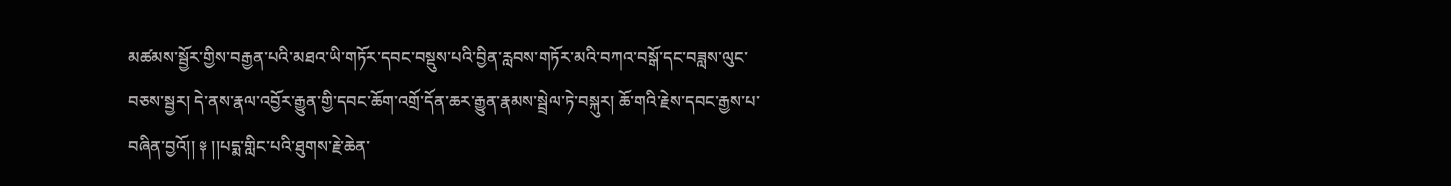མཚམས་སྦྱོར་གྱིས་བརྒྱན་པའི་མཐའ་ཡི་གཏོར་དབང་བསྡུས་པའི་བྱིན་རླབས་གཏོར་མའི་བཀའ་བསྒོ་དང་བཟླས་ལུང་བཅས་སྦྱར། དེ་ནས་རྣལ་འབྱོར་རྒྱུན་གྱི་དབང་ཆོག་འགྲོ་དོན་ཆར་རྒྱུན་རྣམས་སྦྲེལ་ཏེ་བསྐུར། ཆོ་གའི་རྗེས་དབང་རྒྱས་པ་བཞིན་བྱའོ།། ༈ །།པདྨ་གླིང་པའི་ཐུགས་རྗེ་ཆེན་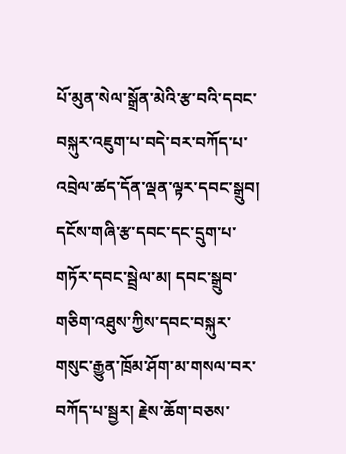པོ་མུན་སེལ་སྒྲོན་མེའི་རྩ་བའི་དབང་བསྐུར་འཇུག་པ་བདེ་བར་བཀོད་པ་འབྲེལ་ཚད་དོན་ལྡན་ལྟར་དབང་སྒྲུབ། དངོས་གཞི་རྩ་དབང་དང་དྲུག་པ་གཏོར་དབང་སྦྲེལ་མ། དབང་སྒྲུབ་གཅིག་འཐུས་ཀྱིས་དབང་བསྐུར་གསུང་རྒྱུན་ཁྲོམ་ཤོག་མ་གསལ་བར་བཀོད་པ་སྦྱར། རྗེས་ཆོག་བཅས་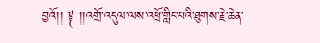བྱའོ།། ༈ །།འགྲོ་འདུལ་ལས་འཕྲོ་གླིང་པའི་ཐུགས་རྗེ་ཆེན་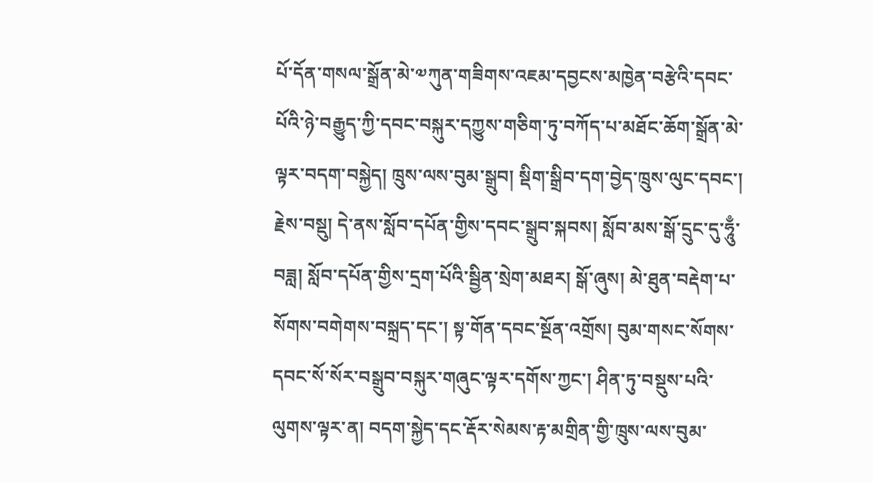པོ་དོན་གསལ་སྒྲོན་མེ་༧ཀུན་གཟིགས་འཇམ་དབྱངས་མཁྱེན་བརྩེའི་དབང་པོའི་ཉེ་བརྒྱུད་ཀྱི་དབང་བསྐུར་དཀྱུས་གཅིག་ཏུ་བཀོད་པ་མཐོང་ཆོག་སྒྲོན་མེ་ལྟར་བདག་བསྐྱེད། ཁྲུས་ལས་བུམ་སྒྲུབ། སྡིག་སྒྲིབ་དག་བྱེད་ཁྲུས་ལུང་དབང་། རྗེས་བསྡུ། དེ་ནས་སློབ་དཔོན་གྱིས་དབང་སྒྲུབ་སྐབས། སློབ་མས་སྒོ་དྲུང་དུ་ཧཱུྃ་བཟླ། སློབ་དཔོན་གྱིས་དྲག་པོའི་སྦྱིན་སྲེག་མཐར། སྒོ་ཞུས། མེ་ཐུན་བརྡེག་པ་སོགས་བགེགས་བསྐྲད་དང་། སྟ་གོན་དབང་སྔོན་འགྲོས། བུམ་གསང་སོགས་དབང་སོ་སོར་བསྒྲུབ་བསྐུར་གཞུང་ལྟར་དགོས་ཀྱང་། ཤིན་ཏུ་བསྡུས་པའི་ལུགས་ལྟར་ན། བདག་སྐྱེད་དང་རྡོར་སེམས་རྟ་མགྲིན་གྱི་ཁྲུས་ལས་བུམ་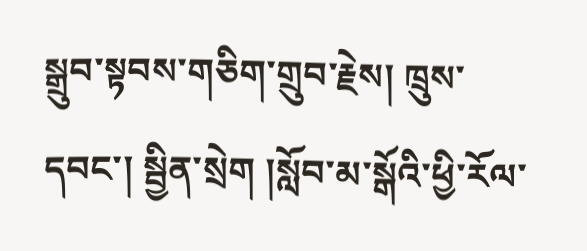སྒྲུབ་སྟབས་གཅིག་གྲུབ་རྗེས། ཁྲུས་དབང་། སྦྱིན་སྲེག །སློབ་མ་སྒོའི་ཕྱི་རོལ་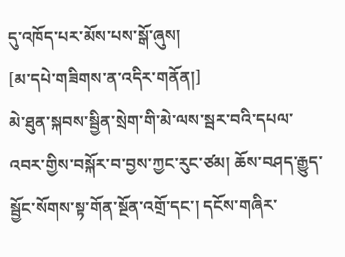དུ་འཁོད་པར་མོས་པས་སྒོ་ཞུས།
[མ་དཔེ་གཟིགས་ན་འདིར་གནོན།]
མེ་ཐུན་སྐབས་སྦྱིན་སྲེག་གི་མེ་ལས་སྦར་བའི་དཔལ་འབར་གྱིས་བསྐོར་བ་བྱས་ཀྱང་རུང་ཙམ། ཆོས་བཤད་རྒྱུད་སྦྱོང་སོགས་སྟ་གོན་སྔོན་འགྲོ་དང་། དངོས་གཞིར་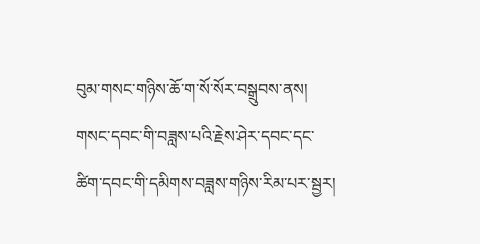བུམ་གསང་གཉིས་ཆོ་ག་སོ་སོར་བསྒྲུབས་ནས། གསང་དབང་གི་བཟླས་པའི་རྗེས་ཤེར་དབང་དང་ཚིག་དབང་གི་དམིགས་བཟླས་གཉིས་རིམ་པར་སྦྱར།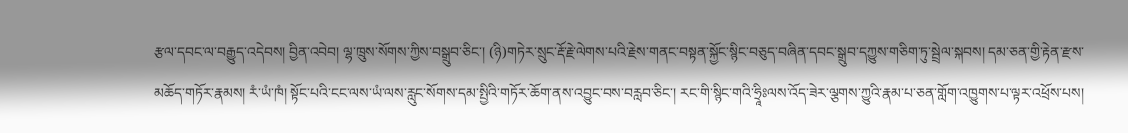རྩལ་དབང་ལ་བརྒྱུད་འདེབས། བྱིན་འབེབ། ལྷ་ཁྲུས་སོགས་ཀྱིས་བསྒྲུབ་ཅིང་། (ཉི)གཏེར་སྲུང་རྡོ་རྗེ་ལེགས་པའི་རྗེས་གནང་བསྟན་སྐྱོང་སྙིང་བཅུད་བཞིན་དབང་སྒྲུབ་དཀྱུས་གཅིག་ཏུ་སྦྲེལ་སྐབས། དམ་ཅན་གྱི་རྟེན་རྫས་མཆོད་གཏོར་རྣམས། རཾ་ཡཾ་ཁཾ། སྟོང་པའི་ངང་ལས་ཡཾ་ལས་རླུང་སོགས་དམ་སྤྱིའི་གཏོར་ཆོག་ནས་འབྱུང་བས་བརླབ་ཅིང་། རང་གི་སྙིང་གའི་ཧྲཱིཿལས་འོད་ཟེར་ལྕགས་ཀྱུའི་རྣམ་པ་ཅན་གློག་འཁྱུགས་པ་ལྟར་འཕྲོས་པས།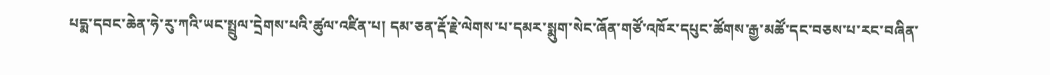པདྨ་དབང་ཆེན་ཧེ་རུ་ཀའི་ཡང་སྤྲུལ་དྲེགས་པའི་ཚུལ་འཛིན་པ། དམ་ཅན་རྡོ་རྗེ་ལེགས་པ་དམར་སྨུག་སེང་ཞོན་གཙོ་འཁོར་དཔུང་ཚོགས་རྒྱ་མཚོ་དང་བཅས་པ་རང་བཞིན་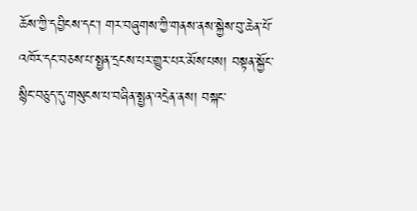ཆོས་ཀྱི་དབྱིངས་དང་། གར་བཞུགས་ཀྱི་གནས་ནས་སྐྱེས་བུ་ཆེན་པོ་འཁོར་དང་བཅས་པ་སྤྱན་དྲངས་པར་གྱུར་པར་མོས་པས། བསྟན་སྐྱོང་སྙིང་བཅུད་དུ་གསུངས་པ་བཞིན་སྤྱན་འདྲེན་ནས། བསྐང་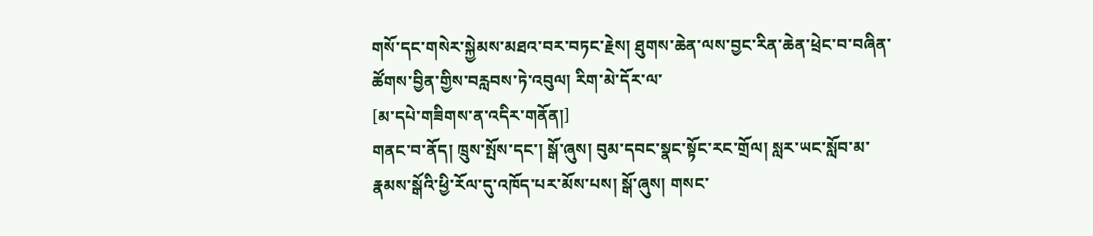གསོ་དང་གསེར་སྐྱེམས་མཐའ་བར་བཏང་རྗེས། ཐུགས་ཆེན་ལས་བྱང་རིན་ཆེན་ཕྲེང་བ་བཞིན་ཚོགས་བྱིན་གྱིས་བརླབས་ཏེ་འབུལ། རིག་མེ་དོར་ལ་
[མ་དཔེ་གཟིགས་ན་འདིར་གནོན།]
གནང་བ་ནོད། ཁྲུས་སྤོས་དང་། སྒོ་ཞུས། བུམ་དབང་སྣང་སྟོང་རང་གྲོལ། སླར་ཡང་སློབ་མ་རྣམས་སྒོའི་ཕྱི་རོལ་དུ་འཁོད་པར་མོས་པས། སྒོ་ཞུས། གསང་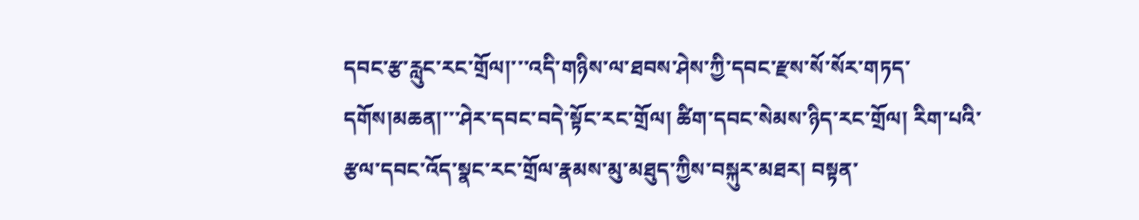དབང་རྩ་རླུང་རང་གྲོལ།་་་འདི་གཉིས་ལ་ཐབས་ཤེས་ཀྱི་དབང་རྫས་སོ་སོར་གཏད་དགོས།མཆན།་་་ཤེར་དབང་བདེ་སྟོང་རང་གྲོལ། ཚིག་དབང་སེམས་ཉིད་རང་གྲོལ། རིག་པའི་རྩལ་དབང་འོད་སྣང་རང་གྲོལ་རྣམས་མུ་མཐུད་ཀྱིས་བསྐུར་མཐར། བསྟན་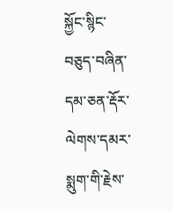སྐྱོང་སྙིང་བཅུད་བཞིན་དམ་ཅན་རྡོར་ལེགས་དམར་སྨུག་གི་རྗེས་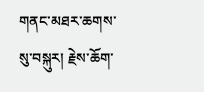གནང་མཐར་ཆགས་སུ་བསྐུར། རྗེས་ཆོག་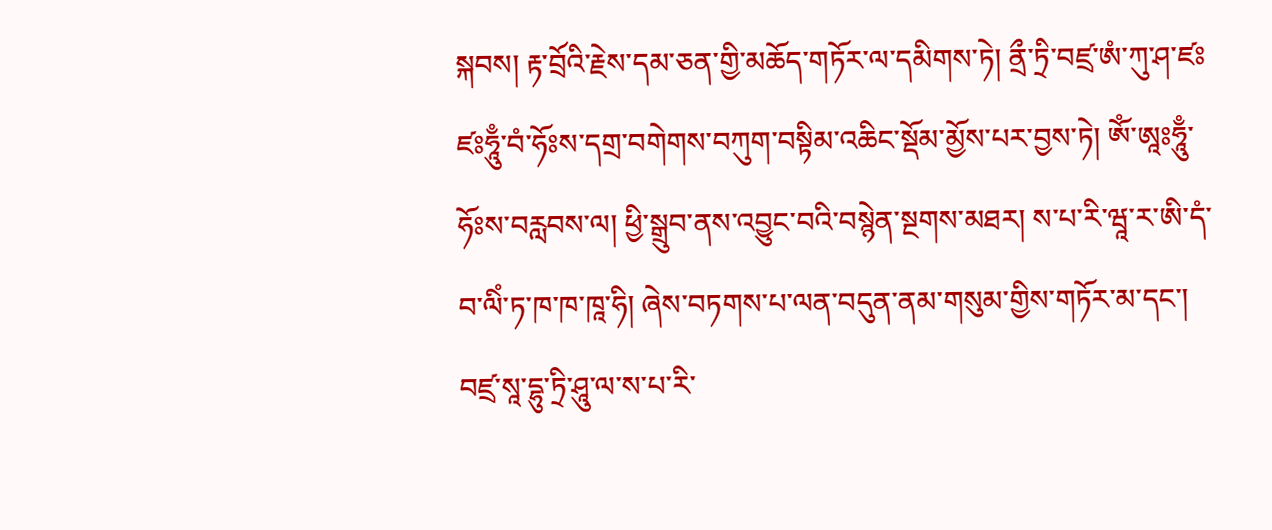སྐབས། རྟ་བྲོའི་རྗེས་དམ་ཅན་གྱི་མཆོད་གཏོར་ལ་དམིགས་ཏེ། ནྲྀ་ཏྲི་བཛྲ་ཨཾ་ཀུ་ཤ་ཛཿ ཛཿཧཱུྃ་བཾ་ཧོཿས་དགྲ་བགེགས་བཀུག་བསྟིམ་འཆིང་སྡོམ་མྱོས་པར་བྱས་ཏེ། ཨོཾ་ཨཱཿཧཱུྃ་ཧོཿས་བརླབས་ལ། ཕྱི་སྒྲུབ་ནས་འབྱུང་བའི་བསྙེན་སྔགས་མཐར། ས་པ་རི་ཝཱ་ར་ཨི་དཾ་བ་ལིཾ་ཏ་ཁ་ཁ་ཁཱ་ཧི། ཞེས་བཏགས་པ་ལན་བདུན་ནམ་གསུམ་གྱིས་གཏོར་མ་དང་། བཛྲ་སཱ་དྷུ་ཏྲི་ཤཱུ་ལ་ས་པ་རི་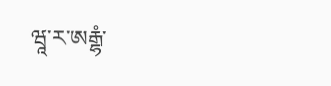ཝཱ་ར་ཨརྒྷཾ་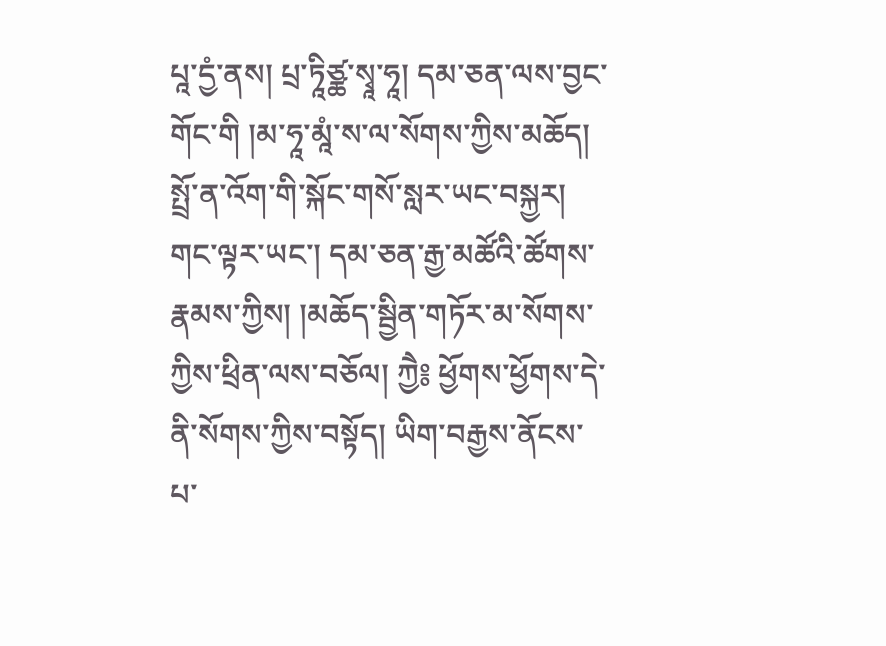པཱ་དྱཾ་ནས། པྲ་ཏཱིཙྪ་སྭཱ་ཧཱ། དམ་ཅན་ལས་བྱང་གོང་གི །མ་ཧཱ་མཱཾ་ས་ལ་སོགས་ཀྱིས་མཆོད། སྤྲོ་ན་འོག་གི་སྐོང་གསོ་སླར་ཡང་བསྐྱར། གང་ལྟར་ཡང་། དམ་ཅན་རྒྱ་མཚོའི་ཚོགས་རྣམས་ཀྱིས། །མཆོད་སྦྱིན་གཏོར་མ་སོགས་ཀྱིས་ཕྲིན་ལས་བཅོལ། ཀྱཻ༔ ཕྱོགས་ཕྱོགས་དེ་ནི་སོགས་ཀྱིས་བསྟོད། ཡིག་བརྒྱས་ནོངས་པ་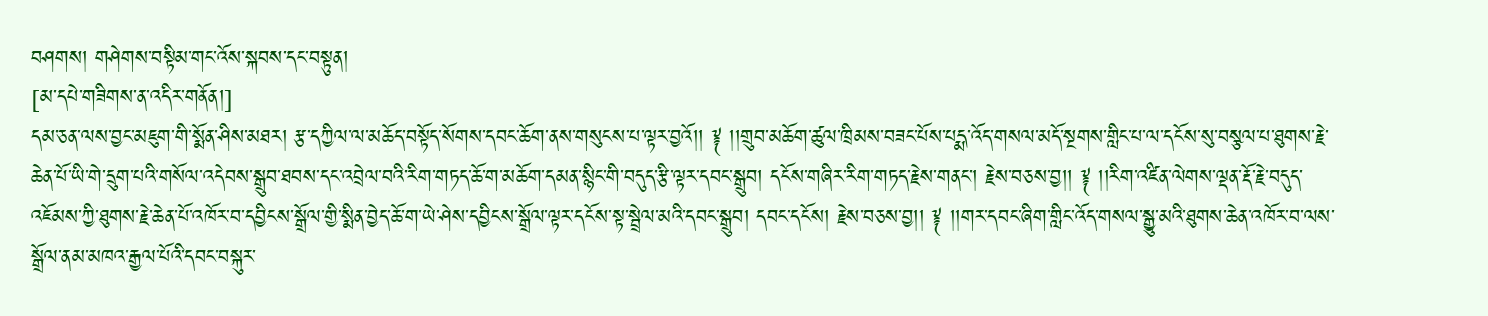བཤགས། གཤེགས་བསྟིམ་གང་འོས་སྐབས་དང་བསྟུན།
[མ་དཔེ་གཟིགས་ན་འདིར་གནོན།]
དམ་ཅན་ལས་བྱང་མཇུག་གི་སྨོན་ཤིས་མཐར། རྩ་དཀྱིལ་ལ་མཆོད་བསྟོད་སོགས་དབང་ཆོག་ནས་གསུངས་པ་ལྟར་བྱའོ།། ༈ །།གྲུབ་མཆོག་ཚུལ་ཁྲིམས་བཟང་པོས་པདྨ་འོད་གསལ་མདོ་སྔགས་གླིང་པ་ལ་དངོས་སུ་བསྩལ་པ་ཐུགས་རྗེ་ཆེན་པོ་ཡི་གེ་དྲུག་པའི་གསོལ་འདེབས་སྒྲུབ་ཐབས་དང་འབྲེལ་བའི་རིག་གཏད་ཆོ་ག་མཆོག་དམན་སྙིང་གི་བདུད་རྩི་ལྟར་དབང་སྒྲུབ། དངོས་གཞིར་རིག་གཏད་རྗེས་གནང་། རྗེས་བཅས་བྱ།། ༈ །།རིག་འཛིན་ལེགས་ལྡན་རྡོ་རྗེ་བདུད་འཇོམས་ཀྱི་ཐུགས་རྗེ་ཆེན་པོ་འཁོར་བ་དབྱིངས་སྒྲོལ་གྱི་སྨིན་བྱེད་ཆོ་ག་ཡེ་ཤེས་དབྱིངས་སྒྲོལ་ལྟར་དངོས་སྟ་སྦྲེལ་མའི་དབང་སྒྲུབ། དབང་དངོས། རྗེས་བཅས་བྱ།། ༈ །།གར་དབང་ཞིག་གླིང་འོད་གསལ་སྒྱུ་མའི་ཐུགས་ཆེན་འཁོར་བ་ལས་སྒྲོལ་ནམ་མཁའ་རྒྱལ་པོའི་དབང་བསྐུར་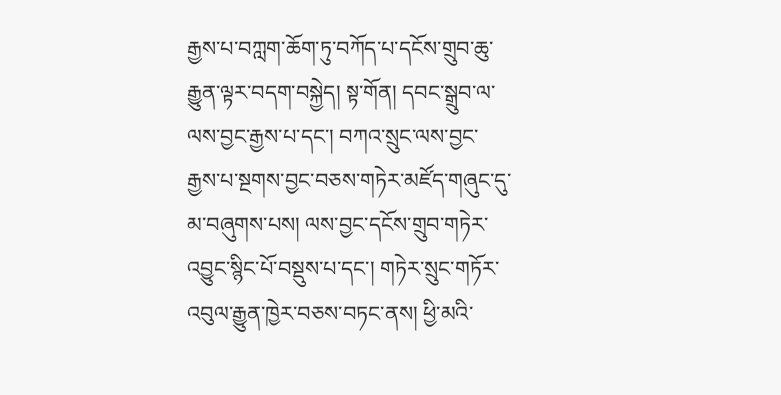རྒྱས་པ་བཀླག་ཆོག་ཏུ་བཀོད་པ་དངོས་གྲུབ་ཆུ་རྒྱུན་ལྟར་བདག་བསྐྱེད། སྟ་གོན། དབང་སྒྲུབ་ལ་ལས་བྱང་རྒྱས་པ་དང་། བཀའ་སྲུང་ལས་བྱང་རྒྱས་པ་སྔགས་བྱང་བཅས་གཏེར་མཛོད་གཞུང་དུ་མ་བཞུགས་པས། ལས་བྱང་དངོས་གྲུབ་གཏེར་འབྱུང་སྙིང་པོ་བསྡུས་པ་དང་། གཏེར་སྲུང་གཏོར་འབུལ་རྒྱུན་ཁྱེར་བཅས་བཏང་ནས། ཕྱི་མའི་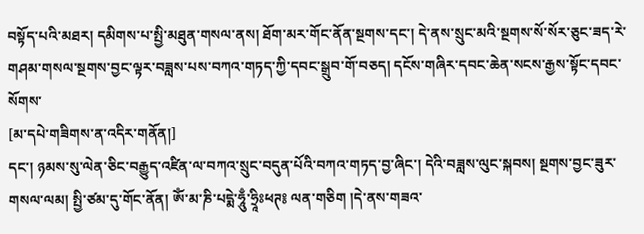བསྟོད་པའི་མཐར། དམིགས་པ་སྤྱི་མཐུན་གསལ་ནས། ཐོག་མར་གོང་ནོན་སྔགས་དང་། དེ་ནས་སྲུང་མའི་སྔགས་སོ་སོར་ཅུང་ཟད་རེ་གཤམ་གསལ་སྔགས་བྱང་ལྟར་བཟླས་པས་བཀའ་གཏད་ཀྱི་དབང་སྒྲུབ་གོ་བཅད། དངོས་གཞིར་དབང་ཆེན་སངས་རྒྱས་སྟོང་དབང་སོགས་
[མ་དཔེ་གཟིགས་ན་འདིར་གནོན།]
དང་། ཉམས་སུ་ལེན་ཅིང་བརྒྱུད་འཛིན་ལ་བཀའ་སྲུང་བདུན་པོའི་བཀའ་གཏད་བྱ་ཞིང་། དེའི་བཟླས་ལུང་སྐབས། སྔགས་བྱང་ཟུར་གསལ་ལམ། སྤྱི་ཙམ་དུ་གོང་ནོན། ཨོཾ་མ་ཎི་པདྨེ་ཧཱུྃ་ཧྲཱིཿཕཊ༔ ལན་གཅིག །དེ་ནས་གཟའ་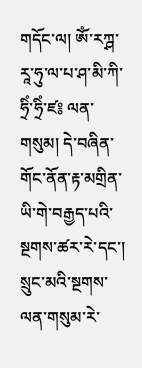གདོང་ལ། ཨོཾ་རཀྴ་རཱ་ཧུ་ལ་པ་ཤ་མི་ཀི་ཧྲིཾ་ཧྲིཾ་ཛ༔ ལན་གསུམ། དེ་བཞིན་གོང་ནོན་རྟ་མགྲིན་ཡི་གེ་བརྒྱད་པའི་སྔགས་ཚར་རེ་དང་། སྲུང་མའི་སྔགས་ལན་གསུམ་རེ་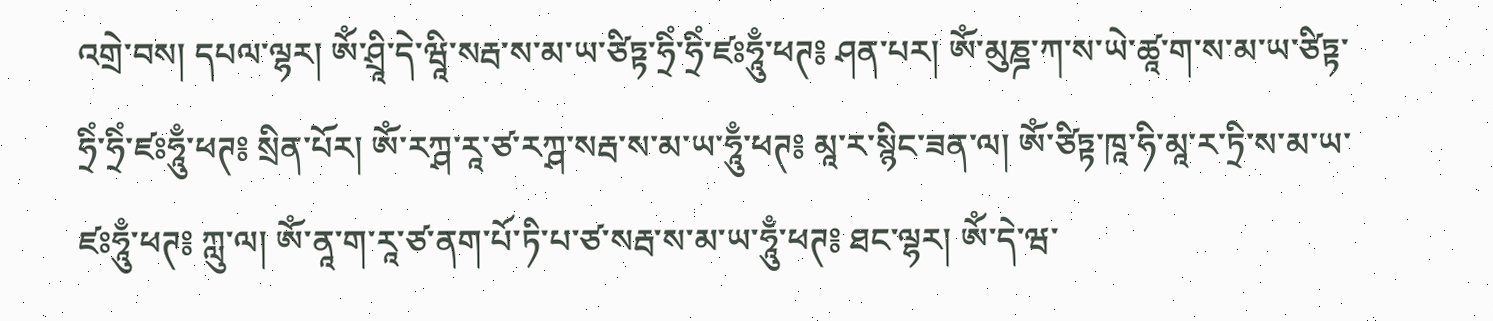འགྲེ་བས། དཔལ་ལྷར། ཨོཾ་ཤྲཱི་དེ་ཝཱི་སརྦ་ས་མ་ཡ་ཙིཏྟ་ཧྲིཾ་ཧྲིཾ་ཛཿཧཱུྃ་ཕཊ༔ ཤན་པར། ཨོཾ་མུཎྜ་ཀ་ས་ཡེ་ཚཱ་ག་ས་མ་ཡ་ཙིཏྟ་ཧྲིཾ་ཧྲིཾ་ཛཿཧཱུྃ་ཕཊ༔ སྲིན་པོར། ཨོཾ་རཀྴ་རཱ་ཙ་རཀྴ་སརྦ་ས་མ་ཡ་ཧཱུྃ་ཕཊ༔ མཱ་ར་སྙིང་ཟན་ལ། ཨོཾ་ཙིཏྟ་ཁཱ་ཧི་མཱ་ར་ཏྲི་ས་མ་ཡ་ཛཿཧཱུྃ་ཕཊ༔ ཀླུ་ལ། ཨོཾ་ནཱ་ག་རཱ་ཙ་ནག་པོ་ཏི་པ་ཙ་སརྦ་ས་མ་ཡ་ཧཱུྃ་ཕཊ༔ ཐང་ལྷར། ཨོཾ་དེ་ཝ་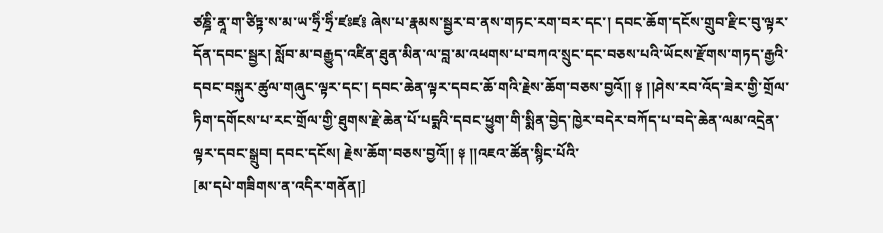ཙཎྜི་ནཱ་ག་ཙིཏྟ་ས་མ་ཡ་ཧྲིཾ་ཧྲིཾ་ཛཿཛ༔ ཞེས་པ་རྣམས་སྦྱར་བ་ནས་གཏང་རག་བར་དང་། དབང་ཆོག་དངོས་གྲུབ་རྫིང་བུ་ལྟར་དོན་དབང་སྦྱར། སློབ་མ་བརྒྱུད་འཛིན་ཐུན་མིན་ལ་བླ་མ་འཕགས་པ་བཀའ་སྲུང་དང་བཅས་པའི་ཡོངས་རྫོགས་གཏད་རྒྱའི་དབང་བསྐུར་ཚུལ་གཞུང་ལྟར་དང་། དབང་ཆེན་ལྟར་དབང་ཆོ་གའི་རྗེས་ཆོག་བཅས་བྱའོ།། ༈ །།ཤེས་རབ་འོད་ཟེར་གྱི་གྲོལ་ཏིག་དགོངས་པ་རང་གྲོལ་གྱི་ཐུགས་རྗེ་ཆེན་པོ་པདྨའི་དབང་ཕྱུག་གི་སྨིན་བྱེད་ཁྱེར་བདེར་བཀོད་པ་བདེ་ཆེན་ལམ་འདྲེན་ལྟར་དབང་སྒྲུབ། དབང་དངོས། རྗེས་ཆོག་བཅས་བྱའོ།། ༈ །།འཇའ་ཚོན་སྙིང་པོའི་
[མ་དཔེ་གཟིགས་ན་འདིར་གནོན།]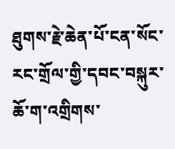ཐུགས་རྗེ་ཆེན་པོ་ངན་སོང་རང་གྲོལ་གྱི་དབང་བསྐུར་ཆོ་ག་འགྲིགས་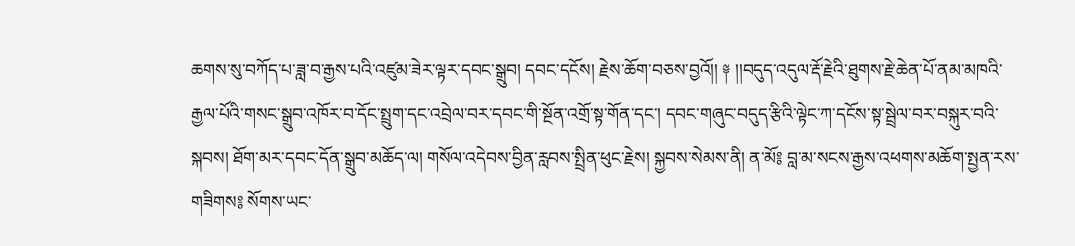ཆགས་སུ་བཀོད་པ་ཟླ་བ་རྒྱས་པའི་འཛུམ་ཟེར་ལྟར་དབང་སྒྲུབ། དབང་དངོས། རྗེས་ཆོག་བཅས་བྱའོ།། ༈ །།བདུད་འདུལ་རྡོ་རྗེའི་ཐུགས་རྗེ་ཆེན་པོ་ནམ་མཁའི་རྒྱལ་པོའི་གསང་སྒྲུབ་འཁོར་བ་དོང་སྤྲུག་དང་འབྲེལ་བར་དབང་གི་སྔོན་འགྲོ་སྟ་གོན་དང་། དབང་གཞུང་བདུད་རྩིའི་ལྟེང་ཀ་དངོས་སྟ་སྦྲེལ་བར་བསྐུར་བའི་སྐབས། ཐོག་མར་དབང་དོན་སྒྲུབ་མཆོད་ལ། གསོལ་འདེབས་བྱིན་རླབས་སྤྲིན་ཕུང་རྗེས། སྐྱབས་སེམས་ནི། ན་མོ༔ བླ་མ་སངས་རྒྱས་འཕགས་མཆོག་སྤྱན་རས་གཟིགས༔ སོགས་ཡང་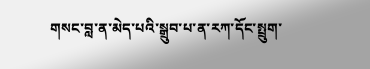གསང་བླ་ན་མེད་པའི་སྒྲུབ་པ་ན་རཀ་དོང་སྤྲུག་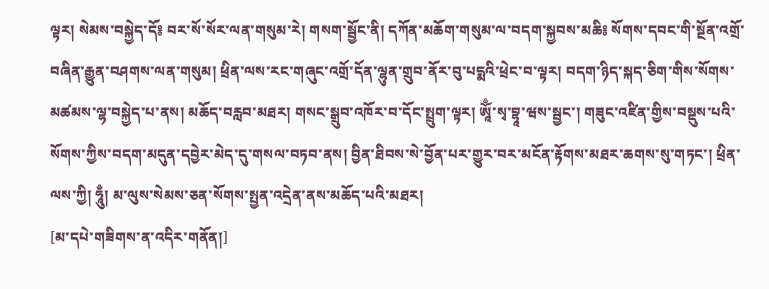ལྟར། སེམས་བསྐྱེད་དོ༔ བར་སོ་སོར་ལན་གསུམ་རེ། གསག་སྦྱོང་ནི། དཀོན་མཆོག་གསུམ་ལ་བདག་སྐྱབས་མཆི༔ སོགས་དབང་གི་སྔོན་འགྲོ་བཞིན་རྒྱུན་བཤགས་ལན་གསུམ། ཕྲིན་ལས་རང་གཞུང་འགྲོ་དོན་ལྷུན་གྲུབ་ནོར་བུ་པདྨའི་ཕྲེང་བ་ལྟར། བདག་ཉིད་སྐད་ཅིག་གིས་སོགས་མཚམས་ལྷ་བསྐྱེད་པ་ནས། མཆོད་བརླབ་མཐར། གསང་སྒྲུབ་འཁོར་བ་དོང་སྤྲུག་ལྟར། ཨཱོྃ་སྭ་བྷཱ་ཝས་སྦྱང་། གཟུང་འཛིན་གྱིས་བསྡུས་པའི་སོགས་ཀྱིས་བདག་མདུན་དབྱེར་མེད་དུ་གསལ་བཏབ་ནས། བྱིན་ཐིབས་སེ་བྱོན་པར་གྱུར་བར་མངོན་རྟོགས་མཐར་ཆགས་སུ་གཏང་། ཕྲིན་ལས་ཀྱི། ཧཱུྃ། མ་ལུས་སེམས་ཅན་སོགས་སྤྱན་འདྲེན་ནས་མཆོད་པའི་མཐར།
[མ་དཔེ་གཟིགས་ན་འདིར་གནོན།]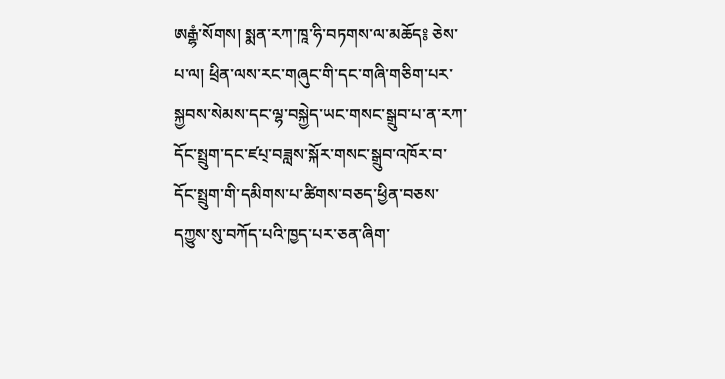ཨརྒྷཾ་སོགས། སྨན་རཀ་ཁཱ་ཧི་བཏགས་ལ་མཆོད༔ ཅེས་པ་ལ། ཕྲིན་ལས་རང་གཞུང་གི་དང་གཞི་གཅིག་པར་སྐྱབས་སེམས་དང་ལྷ་བསྐྱེད་ཡང་གསང་སྒྲུབ་པ་ན་རཀ་དོང་སྤྲུག་དང་ཛཔ྄་བཟླས་སྐོར་གསང་སྒྲུབ་འཁོར་བ་དོང་སྤྲུག་གི་དམིགས་པ་ཚིགས་བཅད་ཕྱིན་བཅས་དཀྱུས་སུ་བཀོད་པའི་ཁྱད་པར་ཅན་ཞིག་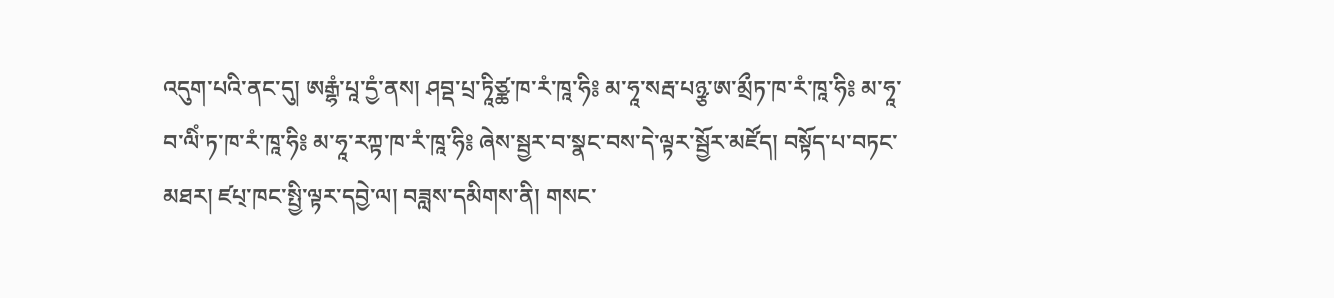འདུག་པའི་ནང་དུ། ཨརྒྷཾ་པཱ་དྱཾ་ནས། ཤབྡ་པྲ་ཏཱིཙྪ་ཁ་རཾ་ཁཱ་ཧི༔ མ་ཧཱ་སརྦ་པཉྩ་ཨ་མྲྀཏ་ཁ་རཾ་ཁཱ་ཧི༔ མ་ཧཱ་བ་ལིཾ་ཏ་ཁ་རཾ་ཁཱ་ཧི༔ མ་ཧཱ་རཀྟ་ཁ་རཾ་ཁཱ་ཧི༔ ཞེས་སྦྱར་བ་སྣང་བས་དེ་ལྟར་སྦྱོར་མཛོད། བསྟོད་པ་བཏང་མཐར། ཛཔ྄་ཁང་སྤྱི་ལྟར་དབྱེ་ལ། བཟླས་དམིགས་ནི། གསང་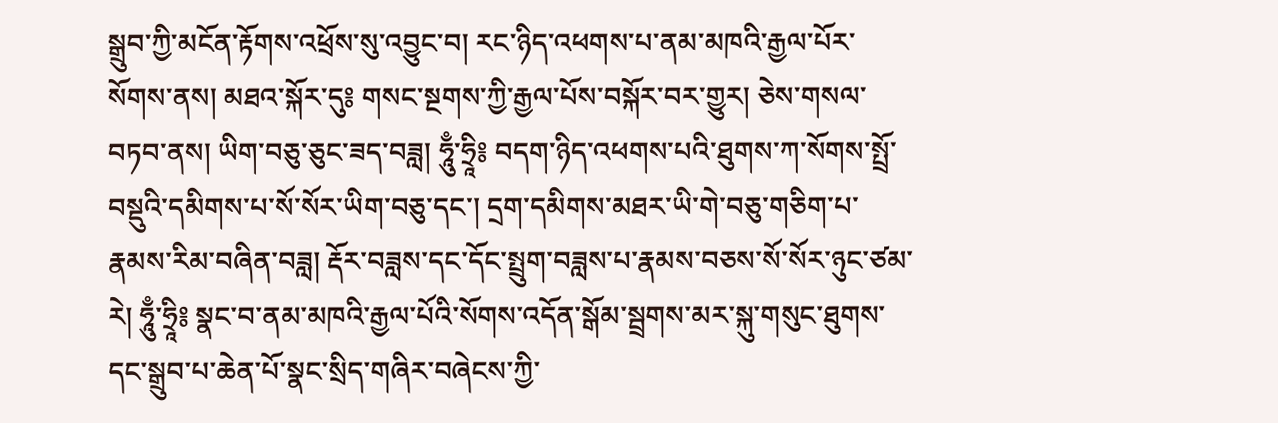སྒྲུབ་ཀྱི་མངོན་རྟོགས་འཕྲོས་སུ་འབྱུང་བ། རང་ཉིད་འཕགས་པ་ནམ་མཁའི་རྒྱལ་པོར་སོགས་ནས། མཐའ་སྐོར་དུ༔ གསང་སྔགས་ཀྱི་རྒྱལ་པོས་བསྐོར་བར་གྱུར། ཅེས་གསལ་བཏབ་ནས། ཡིག་བཅུ་ཅུང་ཟད་བཟླ། ཧཱུྃ་ཧྲཱི༔ བདག་ཉིད་འཕགས་པའི་ཐུགས་ཀ་སོགས་སྤྲོ་བསྡུའི་དམིགས་པ་སོ་སོར་ཡིག་བཅུ་དང་། དྲག་དམིགས་མཐར་ཡི་གེ་བཅུ་གཅིག་པ་རྣམས་རིམ་བཞིན་བཟླ། རྡོར་བཟླས་དང་དོང་སྤྲུག་བཟླས་པ་རྣམས་བཅས་སོ་སོར་ཉུང་ཙམ་རེ། ཧཱུྃ་ཧྲཱི༔ སྣང་བ་ནམ་མཁའི་རྒྱལ་པོའི་སོགས་འདོན་སྒོམ་སྦྲགས་མར་སྐུ་གསུང་ཐུགས་དང་སྒྲུབ་པ་ཆེན་པོ་སྣང་སྲིད་གཞིར་བཞེངས་ཀྱི་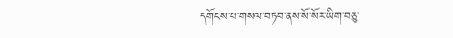དགོངས་པ་གསལ་བཏབ་ནས་སོ་སོར་ཡིག་བཅུ་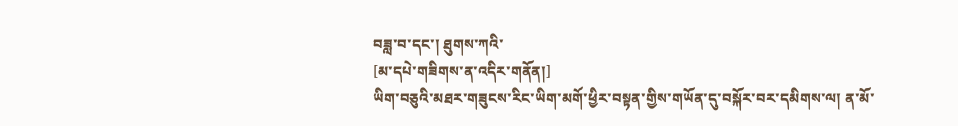བཟླ་བ་དང་། ཐུགས་ཀའི་
[མ་དཔེ་གཟིགས་ན་འདིར་གནོན།]
ཡིག་བཅུའི་མཐར་གཟུངས་རིང་ཡིག་མགོ་ཕྱིར་བསྟན་གྱིས་གཡོན་དུ་བསྐོར་བར་དམིགས་ལ། ན་མོ་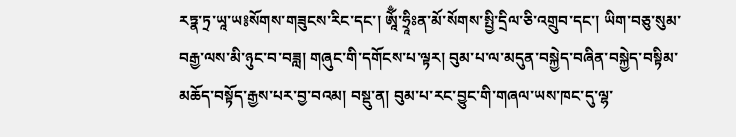རཏྣ་ཏྲ་ཡཱ་ཡ༔སོགས་གཟུངས་རིང་དང་། ཨཱོྃ་ཧྲཱིཿན་མོ་སོགས་སྤྱི་དྲིལ་ཅི་འགྲུབ་དང་། ཡིག་བཅུ་སུམ་བརྒྱ་ལས་མི་ཉུང་བ་བཟླ། གཞུང་གི་དགོངས་པ་ལྟར། བུམ་པ་ལ་མདུན་བསྐྱེད་བཞིན་བསྐྱེད་བསྟིམ་མཆོད་བསྟོད་རྒྱས་པར་བྱ་བའམ། བསྡུ་ན། བུམ་པ་རང་བྱུང་གི་གཞལ་ཡས་ཁང་དུ་ལྷ་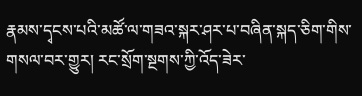རྣམས་དྭངས་པའི་མཚོ་ལ་གཟའ་སྐར་ཤར་པ་བཞིན་སྐད་ཅིག་གིས་གསལ་བར་གྱུར། རང་སྲོག་སྔགས་ཀྱི་འོད་ཟེར་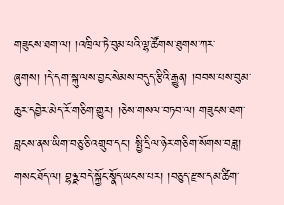གཟུངས་ཐག་ལ། །འཁྲིལ་ཏེ་བུམ་པའི་ལྷ་ཚོགས་ཐུགས་ཀར་ཞུགས། །དེ་དག་སྐུ་ལས་བྱང་སེམས་བདུད་རྩིའི་རྒྱུན། །བབས་པས་བུམ་ཆུར་དབྱེར་མེད་རོ་གཅིག་གྱུར། །ཅེས་གསལ་བཏབ་ལ། གཟུངས་ཐག་བླངས་ནས་ཡིག་བཅུ་ཅི་འགྲུབ་དང་། སྤྱི་དྲིལ་ཉེར་གཅིག་སོགས་བཟླ། གསང་ཐོད་ལ། བྷཉྫ་བདེ་སྐྱོང་སྣོད་ཡངས་པར། །བཅུད་རྫས་དམ་ཚིག་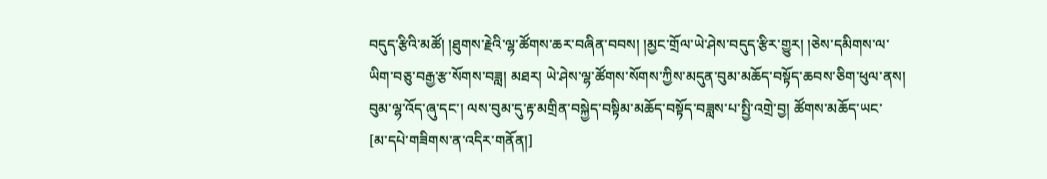བདུད་རྩིའི་མཚོ། །ཐུགས་རྗེའི་ལྷ་ཚོགས་ཆར་བཞིན་བབས། །མྱང་གྲོལ་ཡེ་ཤེས་བདུད་རྩིར་གྱུར། །ཅེས་དམིགས་ལ་ཡིག་བཅུ་བརྒྱ་རྩ་སོགས་བཟླ། མཐར། ཡེ་ཤེས་ལྷ་ཚོགས་སོགས་ཀྱིས་མདུན་བུམ་མཆོད་བསྟོད་ཆབས་ཅིག་ཕུལ་ནས། བུམ་ལྷ་འོད་ཞུ་དང་། ལས་བུམ་དུ་རྟ་མགྲིན་བསྐྱེད་བསྟིམ་མཆོད་བསྟོད་བཟླས་པ་སྤྱི་འགྲེ་བྱ། ཚོགས་མཆོད་ཡང་
[མ་དཔེ་གཟིགས་ན་འདིར་གནོན།]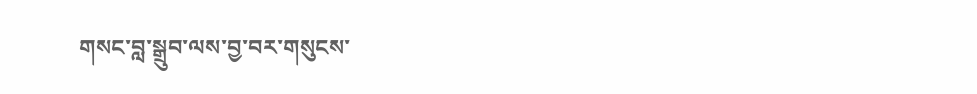གསང་བླ་སྒྲུབ་ལས་བྱ་བར་གསུངས་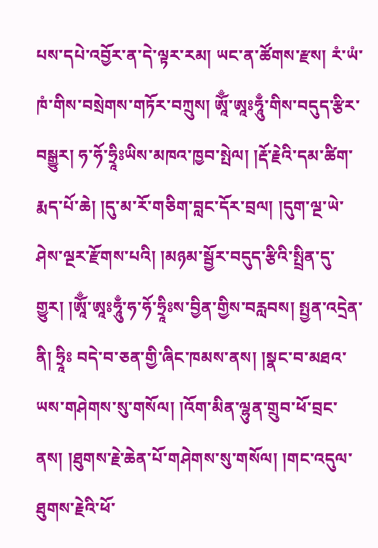པས་དཔེ་འབྱོར་ན་དེ་ལྟར་རམ། ཡང་ན་ཚོགས་རྫས། རཾ་ཡཾ་ཁཾ་གིས་བསྲེགས་གཏོར་བཀྲུས། ཨཱོྃ་ཨཱཿཧཱུྃ་གིས་བདུད་རྩིར་བསྒྱུར། ཧ་ཧོ་ཧྲཱིཿཡིས་མཁའ་ཁྱབ་སྤེལ། །རྡོ་རྗེའི་དམ་ཚིག་རྨད་པོ་ཆེ། །དུ་མ་རོ་གཅིག་བླང་དོར་བྲལ། །དུག་ལྔ་ཡེ་ཤེས་ལྔར་རྫོགས་པའི། །མཉམ་སྦྱོར་བདུད་རྩིའི་སྤྲིན་དུ་གྱུར། །ཨཱོྃ་ཨཱཿཧཱུྃ་ཧ་ཧོ་ཧྲཱིཿས་བྱིན་གྱིས་བརླབས། སྤྱན་འདྲེན་ནི། ཧྲཱིཿ བདེ་བ་ཅན་གྱི་ཞིང་ཁམས་ནས། །སྣང་བ་མཐའ་ཡས་གཤེགས་སུ་གསོལ། །འོག་མིན་ལྷུན་གྲུབ་ཕོ་བྲང་ནས། །ཐུགས་རྗེ་ཆེན་པོ་གཤེགས་སུ་གསོལ། །གང་འདུལ་ཐུགས་རྗེའི་ཕོ་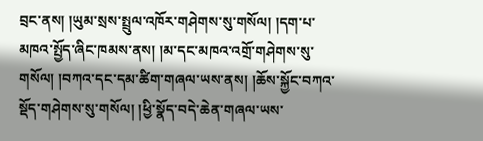བྲང་ནས། །ཡུམ་སྲས་སྤྲུལ་འཁོར་གཤེགས་སུ་གསོལ། །དག་པ་མཁའ་སྤྱོད་ཞིང་ཁམས་ནས། །མ་དང་མཁའ་འགྲོ་གཤེགས་སུ་གསོལ། །བཀའ་དང་དམ་ཚིག་གཞལ་ཡས་ནས། །ཆོས་སྐྱོང་བཀའ་སྡོད་གཤེགས་སུ་གསོལ། །ཕྱི་སྣོད་བདེ་ཆེན་གཞལ་ཡས་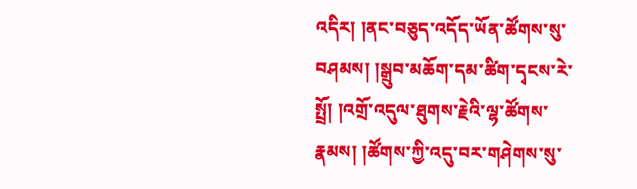འདིར། །ནང་བཅུད་འདོད་ཡོན་ཚོགས་སུ་བཤམས། །སྒྲུབ་མཆོག་དམ་ཚིག་དྭངས་རེ་སྤྲོ། །འགྲོ་འདུལ་ཐུགས་རྗེའི་ལྷ་ཚོགས་རྣམས། །ཚོགས་ཀྱི་འདུ་བར་གཤེགས་སུ་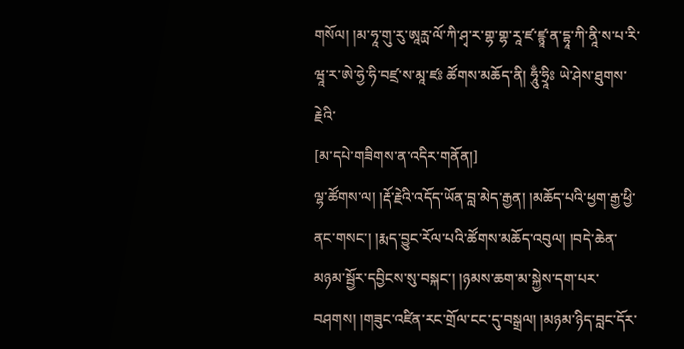གསོལ། །མ་ཧཱ་གུ་རུ་ཨཱརྻ་ལོ་ཀི་ཤྭ་ར་གྷ་གྷ་རཱ་ཛ་ཛྙཱ་ན་དྷཱ་ཀི་ནཱི་ས་པ་རི་ཝཱ་ར་ཨེ་ཧྱེ་ཧི་བཛྲ་ས་མཱ་ཛཿ ཚོགས་མཆོད་ནི། ཧཱུྃ་ཧྲཱིཿ ཡེ་ཤེས་ཐུགས་རྗེའི་
[མ་དཔེ་གཟིགས་ན་འདིར་གནོན།]
ལྷ་ཚོགས་ལ། །རྡོ་རྗེའི་འདོད་ཡོན་བླ་མེད་རྒྱན། །མཆོད་པའི་ཕྱག་རྒྱ་ཕྱི་ནང་གསང་། །རྨད་བྱུང་རོལ་པའི་ཚོགས་མཆོད་འབུལ། །བདེ་ཆེན་མཉམ་སྦྱོར་དབྱིངས་སུ་བསྐང་། །ཉམས་ཆག་མ་སྐྱེས་དག་པར་བཤགས། །གཟུང་འཛིན་རང་གྲོལ་ངང་དུ་བསྒྲལ། །མཉམ་ཉིད་བླང་དོར་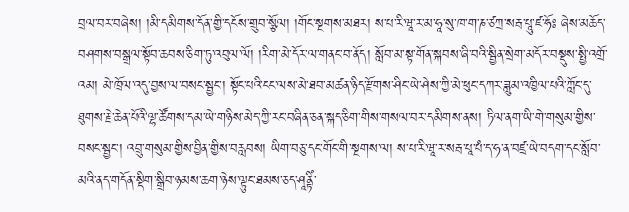བྲལ་བར་བཞེས། །མི་དམིགས་དོན་གྱི་དངོས་གྲུབ་སྩོལ། །གོང་སྔགས་མཐར། ས་པ་རི་ཝཱ་ར་མ་ཧཱ་སུ་ཁ་ག་ཎ་ཙཀྲ་སརྦ་པཱུ་ཛ་ཧོཿ ཞེས་མཆོད་བཤགས་བསྒྲལ་སྟོབ་ཆབས་ཅིག་ཏུ་འབུལ་ལོ། །རིག་མེ་དོར་ལ་གནང་བ་ནོད། སློབ་མ་སྟ་གོན་སྐབས་ཞི་བའི་སྦྱིན་སྲེག་མདོར་བསྡུས་སྤྱི་འགྲོ་འམ། མེ་ཁྲོལ་འདུ་བྱས་ལ་བསང་སྦྱང་། སྟོང་པའི་ངང་ལས་མེ་ཐབ་མཚན་ཉིད་རྫོགས་ཤིང་ཡེ་ཤེས་ཀྱི་མེ་ཕུང་དཀར་ཟླུམ་འཁྱིལ་པའི་ཀློང་དུ་ཐུགས་རྗེ་ཆེན་པོའི་ལྷ་ཚོགས་དམ་ཡེ་གཉིས་མེད་ཀྱི་རང་བཞིན་ཅན་སྐད་ཅིག་གིས་གསལ་བར་དམིགས་ནས། ཏིལ་ནག་ཡི་གེ་གསུམ་གྱིས་བསང་སྦྱང་། འབྲུ་གསུམ་གྱིས་བྱིན་གྱིས་བརླབས། ཡིག་བཅུ་དང་གོང་གི་སྔགས་ལ། ས་པ་རི་ཝཱ་ར་སརྦ་པཱ་པཾ་ད་ཧ་ན་བཛྲ་ཡེ་བདག་དང་སློབ་མའི་ནད་གདོན་སྡིག་སྒྲིབ་ཉམས་ཆག་ཉེས་ལྟུང་ཐམས་ཅད་ཤཱནྟིཾ་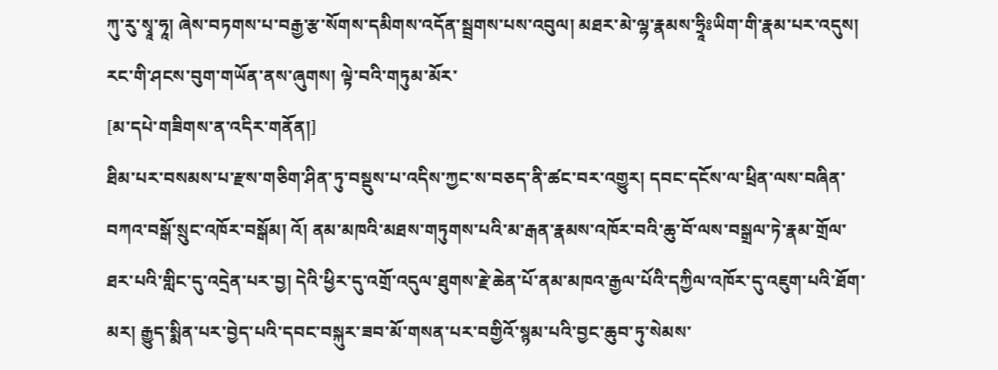ཀུ་རུ་སྭཱ་ཧཱ། ཞེས་བཏགས་པ་བརྒྱ་རྩ་སོགས་དམིགས་འདོན་སྦྲགས་པས་འབུལ། མཐར་མེ་ལྷ་རྣམས་ཧྲཱིཿཡིག་གི་རྣམ་པར་འདུས། རང་གི་ཤངས་བུག་གཡོན་ནས་ཞུགས། ལྟེ་བའི་གཏུམ་མོར་
[མ་དཔེ་གཟིགས་ན་འདིར་གནོན།]
ཐིམ་པར་བསམས་པ་རྫས་གཅིག་ཤིན་ཏུ་བསྡུས་པ་འདིས་ཀྱང་ས་བཅད་ནི་ཚང་བར་འགྱུར། དབང་དངོས་ལ་ཕྲིན་ལས་བཞིན་བཀའ་བསྒོ་སྲུང་འཁོར་བསྒོམ། འོ། ནམ་མཁའི་མཐས་གཏུགས་པའི་མ་རྒན་རྣམས་འཁོར་བའི་ཆུ་བོ་ལས་བསྒྲལ་ཏེ་རྣམ་གྲོལ་ཐར་པའི་གླིང་དུ་འདྲེན་པར་བྱ། དེའི་ཕྱིར་དུ་འགྲོ་འདུལ་ཐུགས་རྗེ་ཆེན་པོ་ནམ་མཁའ་རྒྱལ་པོའི་དཀྱིལ་འཁོར་དུ་འཇུག་པའི་ཐོག་མར། རྒྱུད་སྨིན་པར་བྱེད་པའི་དབང་བསྐུར་ཟབ་མོ་གསན་པར་བགྱིའོ་སྙམ་པའི་བྱང་ཆུབ་ཏུ་སེམས་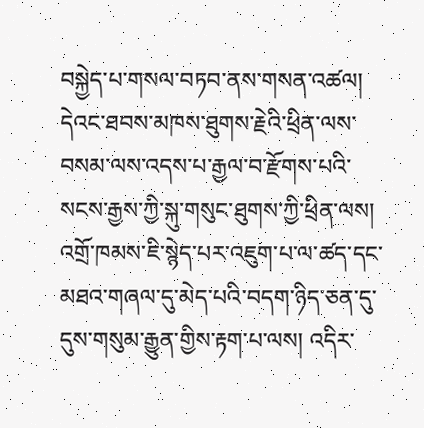བསྐྱེད་པ་གསལ་བཏབ་ནས་གསན་འཚལ། དེའང་ཐབས་མཁས་ཐུགས་རྗེའི་ཕྲིན་ལས་བསམ་ལས་འདས་པ་རྒྱལ་བ་རྫོགས་པའི་སངས་རྒྱས་ཀྱི་སྐུ་གསུང་ཐུགས་ཀྱི་ཕྲིན་ལས། འགྲོ་ཁམས་ཇི་སྙེད་པར་འཇུག་པ་ལ་ཚད་དང་མཐའ་གཞལ་དུ་མེད་པའི་བདག་ཉིད་ཅན་དུ་དུས་གསུམ་རྒྱུན་གྱིས་རྟག་པ་ལས། འདིར་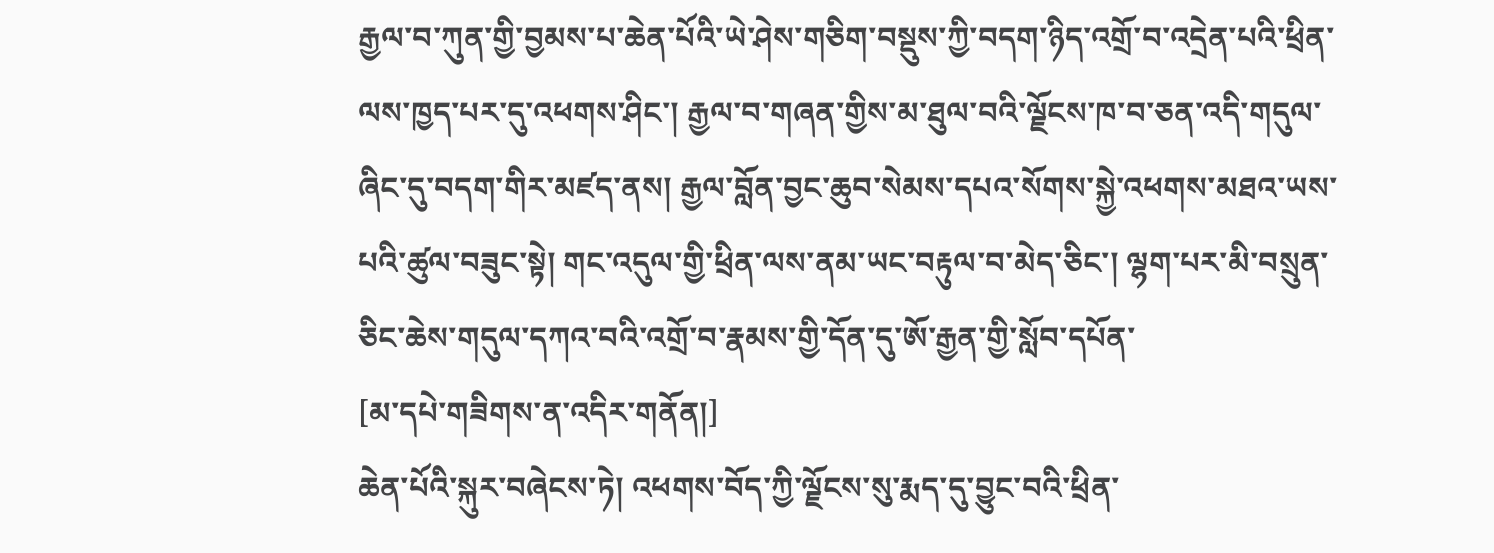རྒྱལ་བ་ཀུན་གྱི་བྱམས་པ་ཆེན་པོའི་ཡེ་ཤེས་གཅིག་བསྡུས་ཀྱི་བདག་ཉིད་འགྲོ་བ་འདྲེན་པའི་ཕྲིན་ལས་ཁྱད་པར་དུ་འཕགས་ཤིང་། རྒྱལ་བ་གཞན་གྱིས་མ་ཐུལ་བའི་ལྗོངས་ཁ་བ་ཅན་འདི་གདུལ་ཞིང་དུ་བདག་གིར་མཛད་ནས། རྒྱལ་བློན་བྱང་ཆུབ་སེམས་དཔའ་སོགས་སྐྱེ་འཕགས་མཐའ་ཡས་པའི་ཚུལ་བཟུང་སྟེ། གང་འདུལ་གྱི་ཕྲིན་ལས་ནམ་ཡང་བརྟུལ་བ་མེད་ཅིང་། ལྷག་པར་མི་བསྲུན་ཅིང་ཆེས་གདུལ་དཀའ་བའི་འགྲོ་བ་རྣམས་གྱི་དོན་དུ་ཨོ་རྒྱན་གྱི་སློབ་དཔོན་
[མ་དཔེ་གཟིགས་ན་འདིར་གནོན།]
ཆེན་པོའི་སྐུར་བཞེངས་ཏེ། འཕགས་བོད་ཀྱི་ལྗོངས་སུ་རྨད་དུ་བྱུང་བའི་ཕྲིན་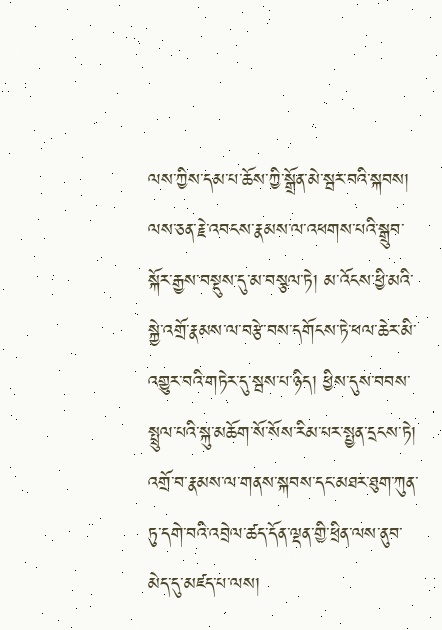ལས་ཀྱིས་དམ་པ་ཆོས་ཀྱི་སྒྲོན་མེ་སྦར་བའི་སྐབས། ལས་ཅན་རྗེ་འབངས་རྣམས་ལ་འཕགས་པའི་སྒྲུབ་སྐོར་རྒྱས་བསྡུས་དུ་མ་བསྩལ་ཏེ། མ་འོངས་ཕྱི་མའི་སྐྱེ་འགྲོ་རྣམས་ལ་བརྩེ་བས་དགོངས་ཏེ་ཕལ་ཆེར་མི་འགྱུར་བའི་གཏེར་དུ་སྦས་པ་ཉིད། ཕྱིས་དུས་བབས་སྤྲུལ་པའི་སྐུ་མཆོག་སོ་སོས་རིམ་པར་སྤྱན་དྲངས་ཏེ། འགྲོ་བ་རྣམས་ལ་གནས་སྐབས་དང་མཐར་ཐུག་ཀུན་ཏུ་དགེ་བའི་འབྲེལ་ཚད་དོན་ལྡན་གྱི་ཕྲིན་ལས་ནུབ་མེད་དུ་མཛད་པ་ལས།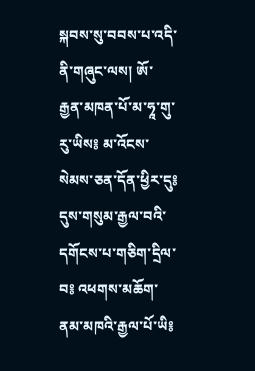སྐབས་སུ་བབས་པ་འདི་ནི་གཞུང་ལས། ཨོ་རྒྱན་མཁན་པོ་མ་ཧཱ་གུ་རུ་ཡིས༔ མ་འོངས་སེམས་ཅན་དོན་ཕྱིར་དུ༔ དུས་གསུམ་རྒྱལ་བའི་དགོངས་པ་གཅིག་དྲིལ་བ༔ འཕགས་མཆོག་ནམ་མཁའི་རྒྱལ་པོ་ཡི༔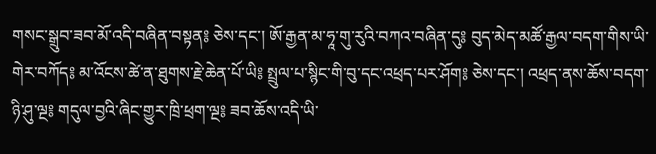གསང་སྒྲུབ་ཟབ་མོ་འདི་བཞིན་བསྟན༔ ཅེས་དང་། ཨོ་རྒྱན་མ་ཧཱ་གུ་རུའི་བཀའ་བཞིན་དུ༔ བུད་མེད་མཚོ་རྒྱལ་བདག་གིས་ཡི་གེར་བཀོད༔ མ་འོངས་ཚེ་ན་ཐུགས་རྗེ་ཆེན་པོ་ཡི༔ སྤྲུལ་པ་སྙིང་གི་བུ་དང་འཕྲད་པར་ཤོག༔ ཅེས་དང་། འཕྲད་ནས་ཆོས་བདག་ཉི་ཤུ་ལྔ༔ གདུལ་བྱའི་ཞིང་གྱུར་ཁྲི་ཕྲག་ལྔ༔ ཟབ་ཆོས་འདི་ཡི་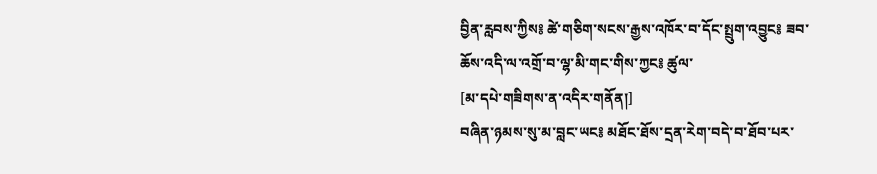བྱིན་རླབས་ཀྱིས༔ ཚེ་གཅིག་སངས་རྒྱས་འཁོར་བ་དོང་སྤྲུག་འབྱུང༔ ཟབ་ཆོས་འདི་ལ་འགྲོ་བ་ལྷ་མི་གང་གིས་ཀྱང༔ ཚུལ་
[མ་དཔེ་གཟིགས་ན་འདིར་གནོན།]
བཞིན་ཉམས་སུ་མ་བླང་ཡང༔ མཐོང་ཐོས་དྲན་རེག་བདེ་བ་ཐོབ་པར་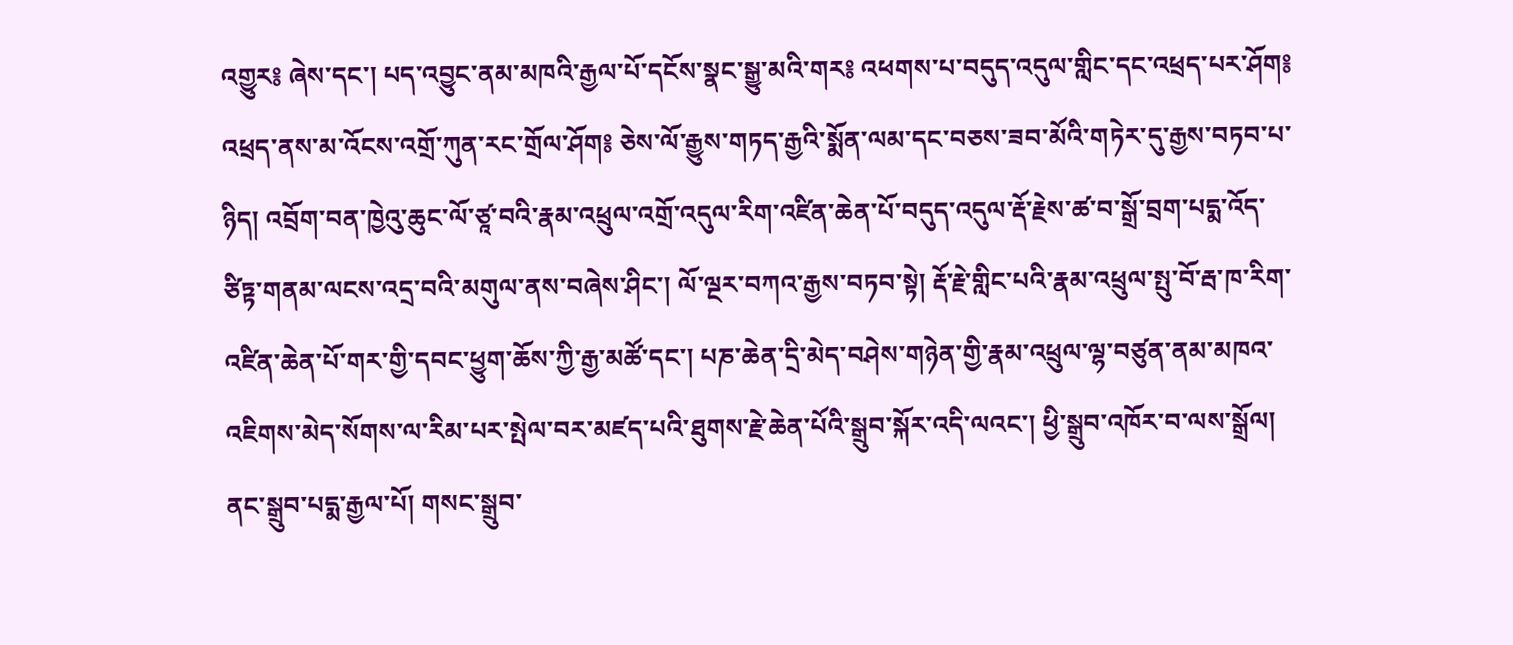འགྱུར༔ ཞེས་དང་། པད་འབྱུང་ནམ་མཁའི་རྒྱལ་པོ་དངོས་སྣང་སྒྱུ་མའི་གར༔ འཕགས་པ་བདུད་འདུལ་གླིང་དང་འཕྲད་པར་ཤོག༔ འཕྲད་ནས་མ་འོངས་འགྲོ་ཀུན་རང་གྲོལ་ཤོག༔ ཅེས་ལོ་རྒྱུས་གཏད་རྒྱའི་སྨོན་ལམ་དང་བཅས་ཟབ་མོའི་གཏེར་དུ་རྒྱས་བཏབ་པ་ཉིད། འབྲོག་བན་ཁྱེའུ་ཆུང་ལོ་ཙཱ་བའི་རྣམ་འཕྲུལ་འགྲོ་འདུལ་རིག་འཛིན་ཆེན་པོ་བདུད་འདུལ་རྡོ་རྗེས་ཚ་བ་སྒྲོ་བྲག་པདྨ་འོད་ཙིཏྟ་གནམ་ལངས་འདྲ་བའི་མགུལ་ནས་བཞེས་ཤིང་། ལོ་ལྔར་བཀའ་རྒྱས་བཏབ་སྟེ། རྡོ་རྗེ་གླིང་པའི་རྣམ་འཕྲུལ་སྤུ་བོ་རྦ་ཁ་རིག་འཛིན་ཆེན་པོ་གར་གྱི་དབང་ཕྱུག་ཆོས་ཀྱི་རྒྱ་མཚོ་དང་། པཎ་ཆེན་དྲི་མེད་བཤེས་གཉེན་གྱི་རྣམ་འཕྲུལ་ལྷ་བཙུན་ནམ་མཁའ་འཇིགས་མེད་སོགས་ལ་རིམ་པར་སྤེལ་བར་མཛད་པའི་ཐུགས་རྗེ་ཆེན་པོའི་སྒྲུབ་སྐོར་འདི་ལའང་། ཕྱི་སྒྲུབ་འཁོར་བ་ལས་སྒྲོལ། ནང་སྒྲུབ་པདྨ་རྒྱལ་པོ། གསང་སྒྲུབ་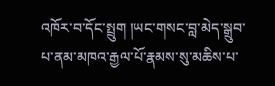འཁོར་བ་དོང་སྤྲུག །ཡང་གསང་བླ་མེད་སྒྲུབ་པ་ནམ་མཁའ་རྒྱལ་པོ་རྣམས་སུ་མཆིས་པ་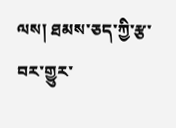ལས། ཐམས་ཅད་ཀྱི་རྩ་བར་གྱུར་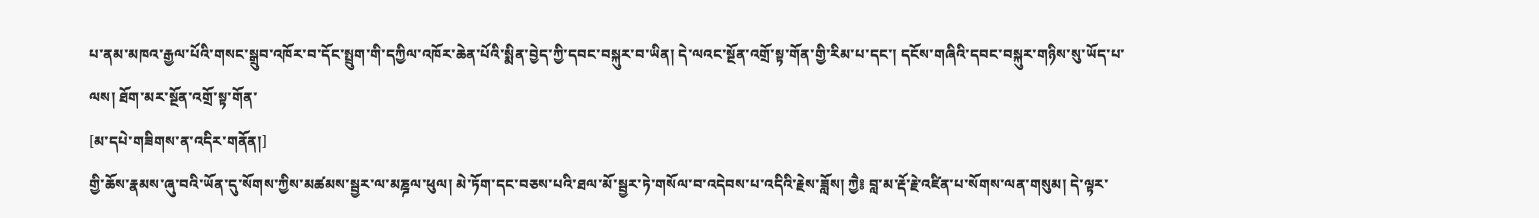པ་ནམ་མཁའ་རྒྱལ་པོའི་གསང་སྒྲུབ་འཁོར་བ་དོང་སྤྲུག་གི་དཀྱིལ་འཁོར་ཆེན་པོའི་སྨིན་བྱེད་ཀྱི་དབང་བསྐུར་བ་ཡིན། དེ་ལའང་སྔོན་འགྲོ་སྟ་གོན་གྱི་རིམ་པ་དང་། དངོས་གཞིའི་དབང་བསྐུར་གཉིས་སུ་ཡོད་པ་ལས། ཐོག་མར་སྔོན་འགྲོ་སྟ་གོན་
[མ་དཔེ་གཟིགས་ན་འདིར་གནོན།]
གྱི་ཆོས་རྣམས་ཞུ་བའི་ཡོན་དུ་སོགས་ཀྱིས་མཚམས་སྦྱར་ལ་མཎྜལ་ཕུལ། མེ་ཏོག་དང་བཅས་པའི་ཐལ་མོ་སྦྱར་ཏེ་གསོལ་བ་འདེབས་པ་འདིའི་རྗེས་ཟློས། ཀྱཻ༔ བླ་མ་རྡོ་རྗེ་འཛིན་པ་སོགས་ལན་གསུམ། དེ་ལྟར་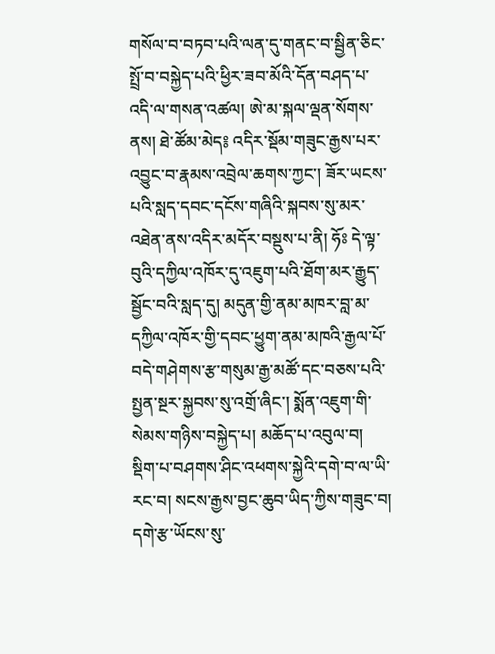གསོལ་བ་བཏབ་པའི་ལན་དུ་གནང་བ་སྦྱིན་ཅིང་སྤྲོ་བ་བསྐྱེད་པའི་ཕྱིར་ཟབ་མོའི་དོན་བཤད་པ་འདི་ལ་གསན་འཚལ། ཨེ་མ་སྐལ་ལྡན་སོགས་ནས། ཐེ་ཚོམ་མེད༔ འདིར་སྡོམ་གཟུང་རྒྱས་པར་འབྱུང་བ་རྣམས་འབྲེལ་ཆགས་ཀྱང་། ཟོར་ཡངས་པའི་སླད་དབང་དངོས་གཞིའི་སྐབས་སུ་མར་འཐེན་ནས་འདིར་མདོར་བསྡུས་པ་ནི། ཧོཿ དེ་ལྟ་བུའི་དཀྱིལ་འཁོར་དུ་འཇུག་པའི་ཐོག་མར་རྒྱུད་སྦྱོང་བའི་སླད་དུ། མདུན་གྱི་ནམ་མཁར་བླ་མ་དཀྱིལ་འཁོར་གྱི་དབང་ཕྱུག་ནམ་མཁའི་རྒྱལ་པོ་བདེ་གཤེགས་རྩ་གསུམ་རྒྱ་མཚོ་དང་བཅས་པའི་སྤྱན་སྔར་སྐྱབས་སུ་འགྲོ་ཞིང་། སྨོན་འཇུག་གི་སེམས་གཉིས་བསྐྱེད་པ། མཆོད་པ་འབུལ་བ། སྡིག་པ་བཤགས་ཤིང་འཕགས་སྐྱེའི་དགེ་བ་ལ་ཡི་རང་བ། སངས་རྒྱས་བྱང་ཆུབ་ཡིད་ཀྱིས་གཟུང་བ། དགེ་རྩ་ཡོངས་སུ་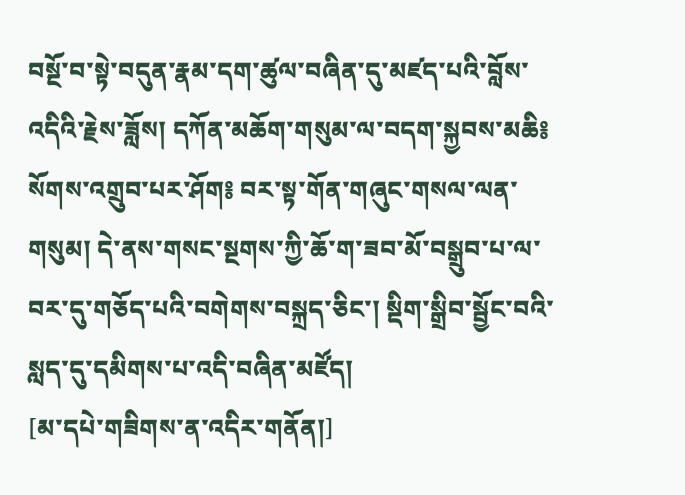བསྔོ་བ་སྟེ་བདུན་རྣམ་དག་ཚུལ་བཞིན་དུ་མཛད་པའི་བློས་འདིའི་རྗེས་ཟློས། དཀོན་མཆོག་གསུམ་ལ་བདག་སྐྱབས་མཆི༔ སོགས་འགྲུབ་པར་ཤོག༔ བར་སྟ་གོན་གཞུང་གསལ་ལན་གསུམ། དེ་ནས་གསང་སྔགས་ཀྱི་ཆོ་ག་ཟབ་མོ་བསྒྲུབ་པ་ལ་བར་དུ་གཅོད་པའི་བགེགས་བསྐྲད་ཅིང་། སྡིག་སྒྲིབ་སྦྱོང་བའི་སླད་དུ་དམིགས་པ་འདི་བཞིན་མཛོད།
[མ་དཔེ་གཟིགས་ན་འདིར་གནོན།]